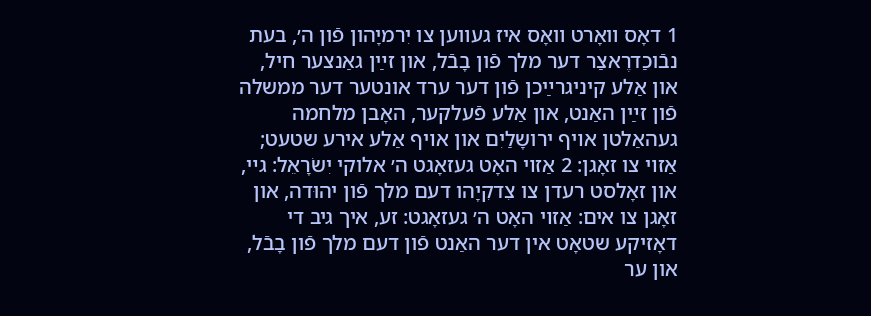1 דאָס װאָרט װאָס איז געװען צו יִרמיָהון פֿון ה׳, בעת נבֿוכַדרֶאצַר דער מלך פֿון בָבֿל, און זײַן גאַנצער חיל, און אַלע קיניגרײַכן פֿון דער ערד אונטער דער ממשלה פֿון זײַן האַנט, און אַלע פֿעלקער, האָבן מלחמה געהאַלטן אױף ירושָלַיִם און אױף אַלע אירע שטעט; אַזױ צו זאָגן: 2 אַזױ האָט געזאָגט ה׳ אלוקי יִשׂרָאֵל: גײ, און זאָלסט רעדן צו צִדקִיָהו דעם מלך פֿון יהוּדה, און זאָגן צו אים: אַזױ האָט ה׳ געזאָגט: זע, איך גיב די דאָזיקע שטאָט אין דער האַנט פֿון דעם מלך פֿון בָבֿל, און ער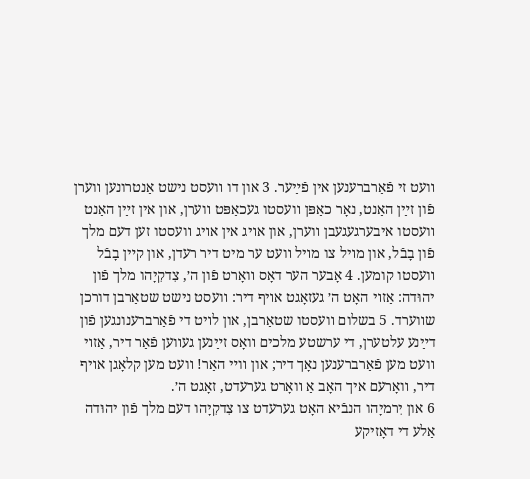װעט זי פֿאַרברענען אין פֿײַער. 3 און דו װעסט נישט אַנטרונען װערן פֿון זײַן האַנט, נאָר כאַפּן װעסטו געכאַפּט װערן, און אין זײַן האַנט װעסטו איבערגעגעבן װערן, און אױג אין אױג װעסטו זען דעם מלך פֿון בָבֿל, און מױל צו מױל װעט ער מיט דיר רעדן, און קײן בָבֿל װעסטו קומען. 4 אָבער הער דאָס װאָרט פֿון ה׳, צִדקִיָהו מלך פֿון יהוּדה: אַזױ האָט ה׳ געזאָגט אױף דיר: װעסט נישט שטאַרבן דורכן שװערד. 5 בשלום װעסטו שטאַרבן, און לױט די פֿאַרברענונגען פֿון דײַנע עלטערן, די ערשטע מלכים װאָס זײַנען געװען פֿאַר דיר, אַזױ װעט מען פֿאַרברענען נאָך דיר; און װײ האַר! װעט מען קלאָגן אױף דיר, װאָרעם איך האָב אַ װאָרט גערעדט, זאָגט ה׳.
6 און יִרמיָהו הנבֿיא האָט גערעדט צו צִדקִיָהו דעם מלך פֿון יהוּדה אַלע די דאָזיקע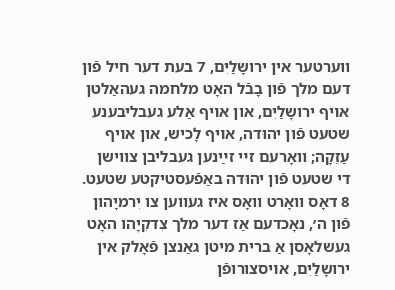װערטער אין ירושָלַיִם, 7 בעת דער חיל פֿון דעם מלך פֿון בָבֿל האָט מלחמה געהאַלטן אױף ירושָלַיִם, און אױף אַלע געבליבענע שטעט פֿון יהוּדה, אױף לָכיש, און אױף עַזֵקָה; װאָרעם זײ זײַנען געבליבן צװישן די שטעט פֿון יהוּדה באַפֿעסטיקטע שטעט.
8 דאָס װאָרט װאָס איז געװען צו יִרמיָהון פֿון ה׳, נאָכדעם אַז דער מלך צִדקִיָהו האָט געשלאָסן אַ ברית מיטן גאַנצן פֿאָלק אין ירושָלַיִם, אױסצורופֿן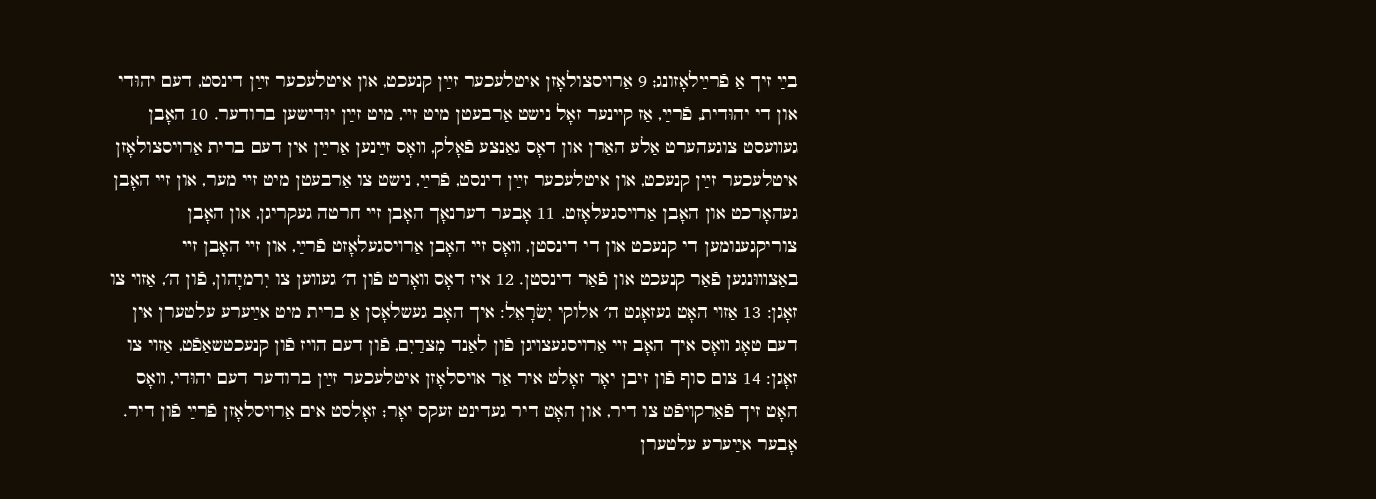בײַ זיך אַ פֿרײַלאָזונג; 9 אַרױסצולאָזן איטלעכער זײַן קנעכט, און איטלעכער זײַן דינסט, דעם יהוּדי און די יהוּדית, פֿרײַ, אַז קײנער זאָל נישט אַרבעטן מיט זײ, מיט זײַן יוּדישען ברודער. 10 האָבן געװעסט צוגעהערט אַלע האַרן און דאָס גאַנצע פֿאָלק, װאָס זײַנען אַרײַן אין דעם ברית אַרױסצולאָזן איטלעכער זײַן קנעכט, און איטלעכער זײַן דינסט, פֿרײַ, נישט צו אַרבעטן מיט זײ מער, און זײ האָבן געהאָרכט און האָבן אַרױסגעלאָזט. 11 אָבער דערנאָך האָבן זײ חרטה געקריגן, און האָבן צוריקגענומען די קנעכט און די דינסטן, װאָס זײ האָבן אַרױסגעלאָזט פֿרײַ, און זײ האָבן זײ באַצװוּנגען פֿאַר קנעכט און פֿאַר דינסטן. 12 איז דאָס װאָרט פֿון ה׳ געװען צו יִרמיָהון, פֿון ה׳, אַזױ צו זאָגן: 13 אַזױ האָט געזאָגט ה׳ אלוקי יִשׂרָאֵל: איך האָב געשלאָסן אַ ברית מיט אײַערע עלטערן אין דעם טאָג װאָס איך האָב זײ אַרױסגעצױגן פֿון לאַנד מִצרַיִם, פֿון דעם הױז פֿון קנעכטשאַפֿט, אַזױ צו זאָגן: 14 צום סוף פֿון זיבן יאָר זאָלט איר אַר אױסלאָזן איטלעכער זײַן ברודער דעם יהוּדי, װאָס האָט זיך פֿאַרקױפֿט צו דיר, און האָט דיר געדינט זעקס יאָר; זאָלסט אים אַרױסלאָזן פֿרײַ פֿון דיר. אָבער אײַערע עלטערן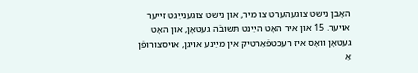האָבן נישט צוגעהערט צו מיר, און נישט צוגענײַגט זײער אױער. 15 און איר האָט הײַנט תּשובֿה געטאָן, און האָט געטאָן װאָס איז רעכטפֿאַרטיק אין מײַנע אױגן, אױסצורופֿן אַ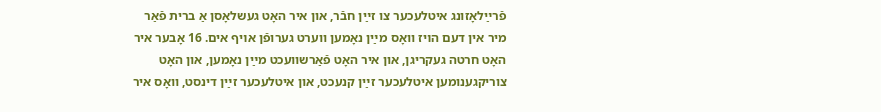פֿרײַלאָזונג איטלעכער צו זײַן חבֿר, און איר האָט געשלאָסן אַ ברית פֿאַר מיר אין דעם הױז װאָס מײַן נאָמען װערט גערופֿן אױף אים. 16 אָבער איר האָט חרטה געקריגן, און איר האָט פֿאַרשװעכט מײַן נאָמען, און האָט צוריקגענומען איטלעכער זײַן קנעכט, און איטלעכער זײַן דינסט, װאָס איר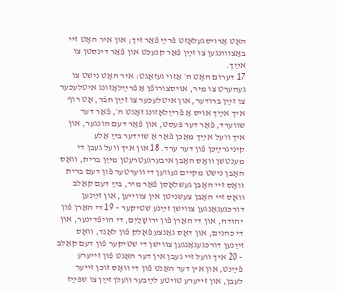האָט אַרױסגעלאָזט פֿרײַ פֿאַר זיך; און איר האָט זײ באַצװוּנגען צו זײַן פֿאַר קנעכט און פֿאַר דינסטן צו אײַך.
17 דערום האָט ה׳ אַזױ געזאָגט: איר האָט נישט צו געהערט צו מיר, אױסצורופֿן אַ פֿרײַלאָזונג איטלעכער צו זײַן ברודער, און איטלעכער צו זײַן חבֿר, אָט רוף איך אײַך אױס אַ פֿרײַלאָזונג זאָגט ה׳, פֿאַר דער שװערד, פֿאַר דער פּעסט, און פֿאַר דעם הונגער, און איך װעל אײַך מאַכן פֿאַר אַ שױדער בײַ אַלע קיניגרײַכן פֿון דער ערד. 18 און איך װעל געבן די מענטשן װאָס האָבן איבערגעטרעטן מײַן ברית, װאָס האָבן נישט מקײם געװען די װערטער פֿון דעם ברית װאָס זײ האָבן געשלאָסן פֿאַר מיר, בײַ דעם קאַלב װאָס זײ האָבן צעשניטן אין צװײען, און זײַנען דורכגעגאַנגען צװישן זײַנע שטיקער – 19 די האַרן פֿון יהוּדה, און די האַרן פֿון ירושָלַיִם, די הױפֿדינער, און די כּהנים, און דאָס גאַנצע פֿאָלק פֿון לאַנד, װאָס זײַנען דורכגעגאַנגען צװישן די שטיקער פֿון דעם קאַלב – 20 איך װעל זײ געבן אין דער האַנט פֿון זײערע פֿײַנט, און אין דער האַנט פֿון די װאָס זוכן זײער לעבן, און זײערע טױטע לײַבער װעלן זײַן צו שפּײַז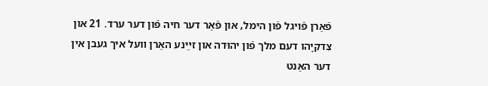פֿאַרן פֿױגל פֿון הימל, און פֿאַר דער חיה פֿון דער ערד. 21 און צִדקִיָהו דעם מלך פֿון יהוּדה און זײַנע האַרן װעל איך געבן אין דער האַנט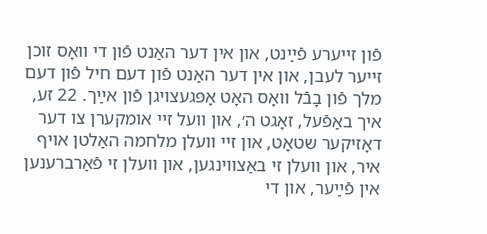פֿון זײערע פֿײַנט, און אין דער האַנט פֿון די װאָס זוכן זײער לעבן, און אין דער האַנט פֿון דעם חיל פֿון דעם מלך פֿון בָבֿל װאָס האָט אָפּגעצױגן פֿון אײַך. 22 זע, איך באַפֿעל, זאָגט ה׳, און װעל זײ אומקערן צו דער דאָזיקער שטאָט, און זײ װעלן מלחמה האַלטן אױף איר, און װעלן זי באַצװינגען, און װעלן זי פֿאַרברענען אין פֿײַער, און די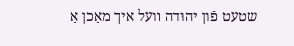שטעט פֿון יהוּדה װעל איך מאַכן אַ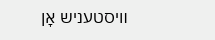װיסטעניש אָן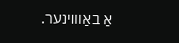אַ באַװױנער.